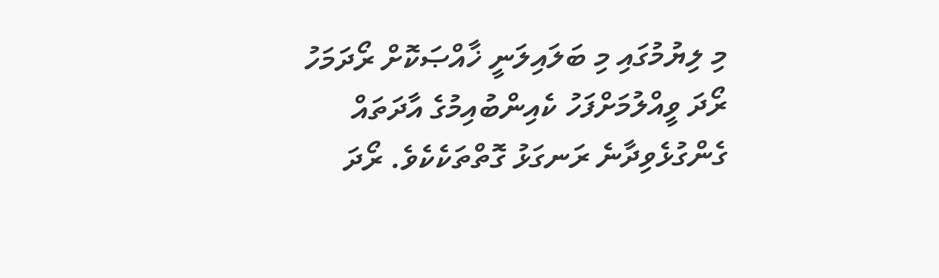މި ލިޔުމުގައި މި ބަލައިލަނީ ޚާއްޞަކޮށް ރޯދަމަހު ރޯދަ ވީއްލުމަށްފަހު ކެއިންބުއިމުގެ އާދަތައް ގެންގުޅެވިދާނެ ރަނގަޅު ގޮތްތަކެކެވެ. ރޯދަ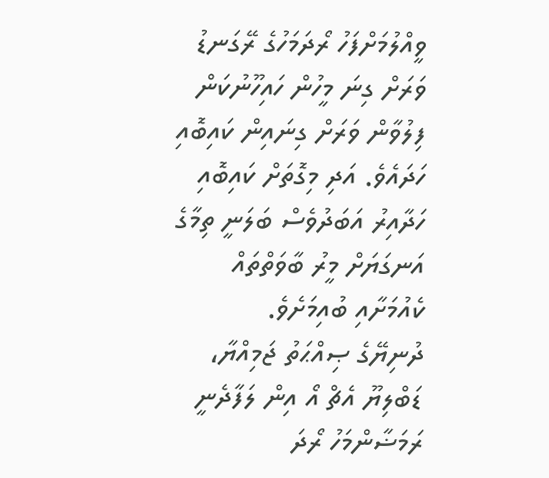ވީއްލުމަށްފަހު ރޯދަމަހުގެ ރޭގަނޑު ވަރަށް ގިނަ މީހުން ހައިހޫނުކަން ފިލުވާން ވަރަށް ގިނައިން ކައިބޮއި ހަދައެވެ. އަދި މިގޮތަށް ކައިބޮއި ހަދާއިރު އަބަދުވެސް ބަލަނީ ތިމާގެ އަނގަޔަށް މީރު ބާވަތްތައް ކެއުމަށާއި ބުއިމަށެވެ.
ދުނިޔޭގެ ޞިއްޙަތު ޖަމިއްޔާ، ޑަބްލިޔޫ އެޗް އޯ އިން ލަފާދެނީ ރަމަޟާންމަހު ރޯދަ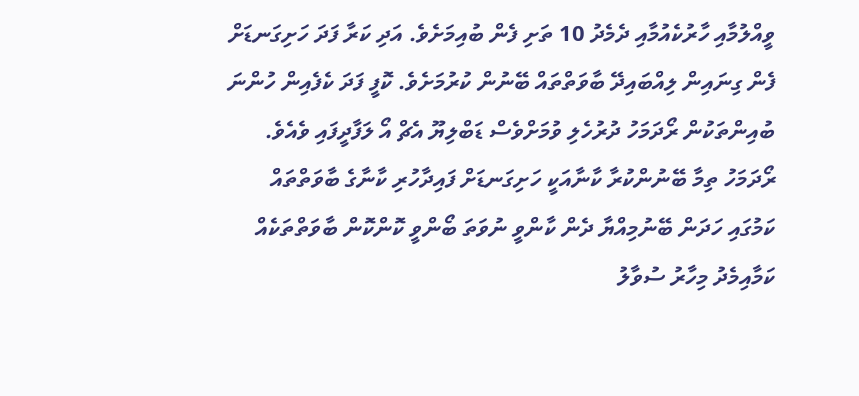ވީއްލުމާއި ހާރުކެއުމާއި ދެމެދު 10 ތަށި ފެން ބުއިމަށެވެ. އަދި ކަރާ ފަދަ ހަށިގަނޑަށް ފެން ގިނައިން ލިއްބައިދޭ ބާވަތްތައް ބޭނުން ކުރުމަށެވެ. ކޮފީ ފަދަ ކެފެއިން ހުންނަ ބުއިންތަކުން ރޯދަމަހު ދުރުހެލި ވުމަށްވެސް ޑަބްލިޔޫ އެޗް އޯ ލަފާދީފައި ވެއެވެ. ރޯދަމަހު ތިމާ ބޭނުންކުރާ ކާނާއަކީ ހަށިގަނޑަށް ފައިދާހުރި ކާނާގެ ބާވަތްތައް ކަމުގައި ހަދަން ބޭނުމިއްޔާ ދެން ކާންވީ ނުވަތަ ބޯންވީ ކޮންކޮން ބާވަތްތަކެއް ކަމާއިމެދު މިހާރު ސުވާލު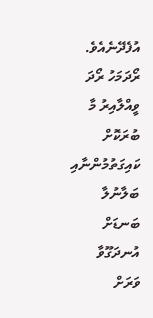އުފެދޭނެއެވެ.
ރޯދަމަހު ރޯދަ ވީއްލާއިރު މާ ބުރަކޮށް ކައިގަތުމުންނާއި ބަލާނުލާ ބަނޑަށް އުނދަގޫވާ ވަރަށް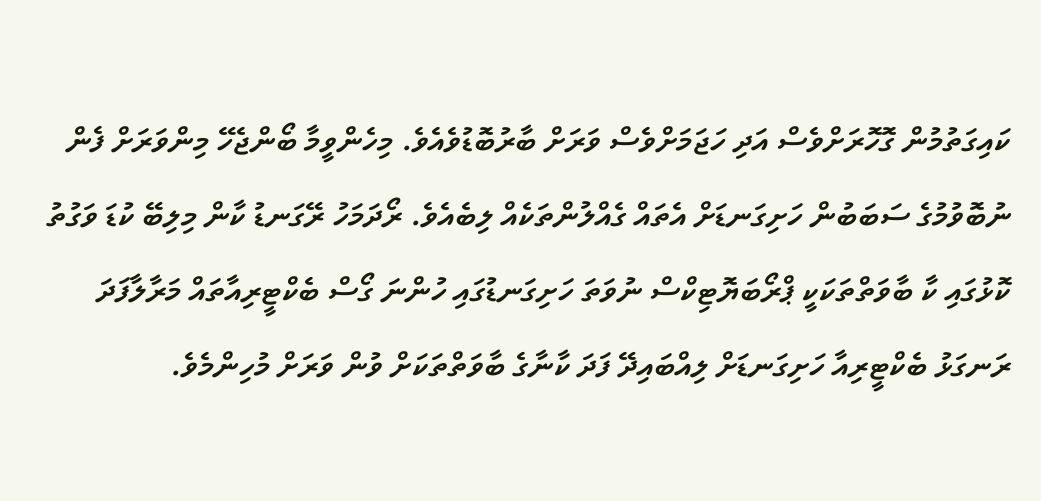ކައިގަތުމުން ގޮހޮރަށްވެސް އަދި ހަޖަމަށްވެސް ވަރަށް ބާރުބޮޑުވެއެވެ. މިހެންވީމާ ބޯންޖެހޭ މިންވަރަށް ފެން ނުބޮވުމުގެ ސަބަބުން ހަށިގަނޑަށް އެތައް ގެއްލުންތަކެއް ލިބެއެވެ. ރޯދަމަހު ރޭގަނޑު ކާން މިލިބޭ ކުޑަ ވަގުތު ކޮޅުގައި ކާ ބާވަތްތަކަކީ ޕްރޯބަޔޮޓިކްސް ނުވަތަ ހަށިގަނޑުގައި ހުންނަ ގޯސް ބެކްޓީރިއާތައް މަރާލާފަދަ ރަނގަޅު ބެކްޓީރިއާ ހަށިގަނޑަށް ލިއްބައިދޭ ފަދަ ކާނާގެ ބާވަތްތަކަށް ވުން ވަރަށް މުހިންމެވެ.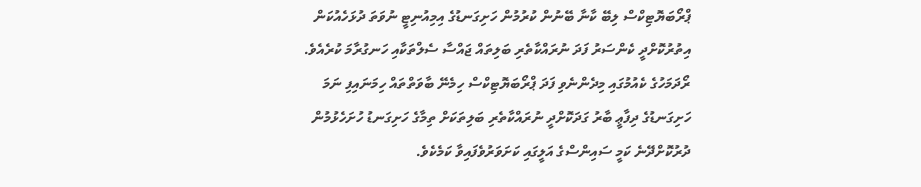ޕްރޯބަޔޮޓިކްސް ލިބޭ ކާނާ ބޭނުން ކުރުމުން ހަށިގަނޑުގެ އިމިއުނިޓީ ނުވަތަ ދުޅަހެއުކަން އިތުރުކޮށްދީ ކެންސަރު ފަދަ ނުރައްކާތެރި ބަލިތައް ޖައްސާ ސެލްތަކާއި ހަނގުރާމަ ކުރެއެވެ. ރޯދަމަހުގެ ކެއުމުގައި މިދެންނެވި ފަދަ ޕްރޯބަޔޮޓިކްސް ހިމެނޭ ބާވަތްތައް ހިމަނައިފި ނަމަ ހަށިގަނޑުގެ ދިފާޢީ ބާރު ގަދަކޮށްދީ ނުރައްކާތެރި ބަލިތަކަށް ތިމާގެ ހަށިގަނޑު ހުށަހެޅުމުން ދުރުކޮށްދޭނެ ކަމީ ސައިންސްގެ އަލީގައި ކަށަވަރުވެފައިވާ ކަމެކެވެ.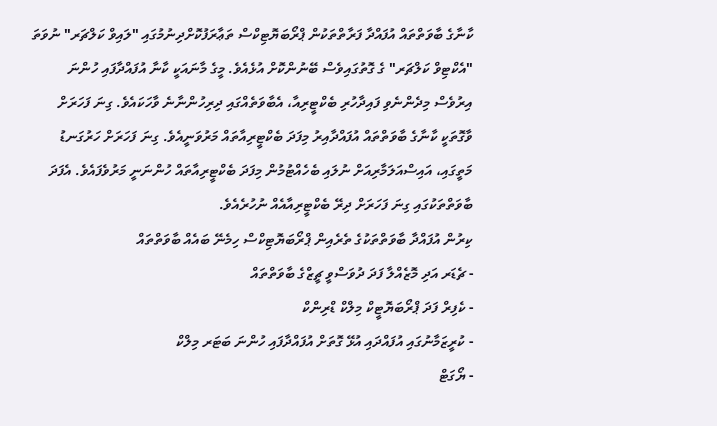ކާނާގެ ބާވަތްތައް އުފައްދާ ފަރާތްތަކުން ޕްރޯބަޔޮޓިކްސް ތަޢާރަފުކޮށްދިނުމުގައި "ލައިވް ކަލްޗަރ" ނުވަތަ "އެކްޓިވް ކަލްޗަރ" ގެ ގޮތުގައިވެސް ބޭނުންކޮށް އުޅެއެވެ. މީގެ މާނައަކީ ކާނާ އުފައްދާފައި ހުންނަ އިރުވެސް މިދެންނެވި ފައިދާހުރި ބެކްޓީރިއާ، އެބާވަތެއްގައި ދިރިހުންނާނެ ވާހަކައެވެ. ގިނަ ފަހަރަށް ވާގޮތަކީ ކާނާގެ ބާވަތްތައް އުފައްދާއިރު މިފަދަ ބެކްޓީރިއާތައް މަރުވަނީއެވެ. ގިނަ ފަހަރަށް ހަރުގަނޑު މަތީގައި، އައިސްއަލަމާރިއަށް ނުލައި ބެހެއްޓުމުން މިފަދަ ބެކްޓީރިއާތައް ހުންނަނީ މަރުވެފައެވެ. އެފަދަ ބާވަތްތަކުގައި ގިނަ ފަހަރަށް ދިރޭ ބެކްޓީރިއާއެއް ނުހުރެއެވެ.
ކިރުން އުފައްދާ ބާވަތްތަކުގެ ތެރެއިން ޕްރޯބަޔޮޓިކްސް ހިމެނޭ ބައެއް ބާވަތްތައް
- ޗެޑަރ އަދި މޮޒެއްލާ ފަދަ ދުވަސްވީ ޗީޒްގެ ބާވަތްތައް
- ކެފިރް ފަދަ ޕްރޯބަޔޮޓީކް މިލްކް ޑްރިންކް
- ކުރީޒަމާނުގައި އުފައްދައި އުޅޭ ގޮތަށް އުފައްދާފައި ހުންނަ ބަޓަރ މިލްކް
- ޔޯގަޓް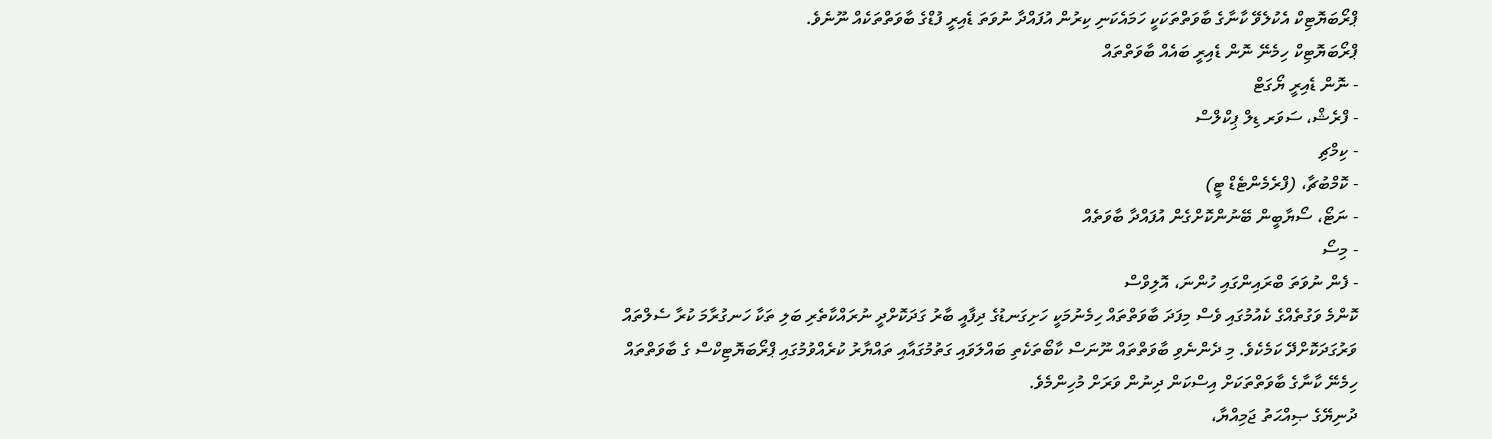ޕްރޯބަޔޮޓިކް އެކުލެވޭ ކާނާގެ ބާވަތްތަކަކީ ހަމައެކަނި ކިރުން އުފައްދާ ނުވަތަ ޑެއިރީ ފުޑްގެ ބާވަތްތަކެއް ނޫނެވެ.
ޕްރޯބަޔޮޓިކް ހިމެނޭ ނޮން ޑެއިރީ ބައެއް ބާވަތްތައް
- ނޮން ޑެއިރީ ޔޯގަޓް
- ފްރެޝް، ސަވަރ ޑިލް ޕިކްލްސް
- ކިމްޗި
- ކޮމްބުޗާ، (ފްރެމެންޓެޑް ޓީ)
- ނަޓޯ، ސޯޔާބީން ބޭނުންކޮށްގެން އުފައްދާ ބާވަތެއް
- މިސޯ
- ފެން ނުވަތަ ބްރައިންގައި ހުންނަ، އޮލިވްސް
ކޮންމެ ވަގުތެއްގެ ކެއުމުގައި ވެސް މިފަދަ ބާވަތްތައް ހިމެނުމަކީ ހަށިގަނޑުގެ ދިފާއީ ބާރު ގަދަކޮށްދީ ނުރައްކާތެރި ބަލި ތަކާ ހަނގުރާމަ ކުރާ ސެލްތައް ވަރުގަދަކޮށްދޭ ކަމެކެވެ. މި ދެންނެވި ބާވަތްތައް ނޫނަސް ކާބޯތަކެތި ބައްލަވައި ގަތުމުގައާއި ތައްޔާރު ކުރެއްވުމުގައި ޕްރޯބަޔޮޓިކްސް ގެ ބާވަތްތައް ހިމެނޭ ކާނާގެ ބާވަތްތަކަށް އިސްކަން ދިނުން ވަރަށް މުހިންމެވެ.
ދުނިޔޭގެ ޞިއްޙަތު ޖަމިއްޔާ،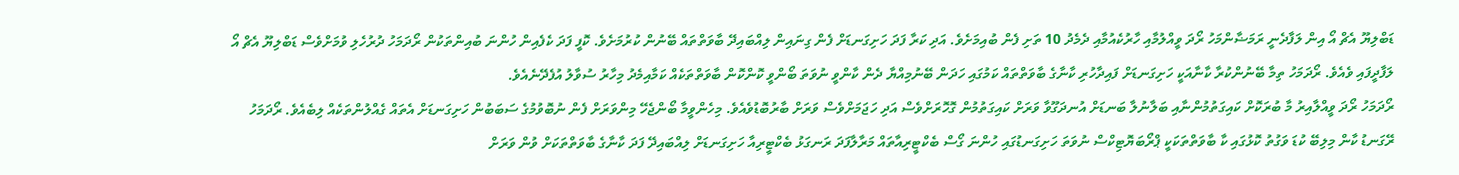ޑަބްލިޔޫ އެޗް އޯ އިން ލަފާދެނީ ރަމަޟާންމަހު ރޯދަ ވީއްލުމާއި ހާރުކެއުމާއި ދެމެދު 10 ތަށި ފެން ބުއިމަށެވެ. އަދި ކަރާ ފަދަ ހަށިގަނޑަށް ފެން ގިނައިން ލިއްބައިދޭ ބާވަތްތައް ބޭނުން ކުރުމަށެވެ. ކޮފީ ފަދަ ކެފެއިން ހުންނަ ބުއިންތަކުން ރޯދަމަހު ދުރުހެލި ވުމަށްވެސް ޑަބްލިޔޫ އެޗް އޯ ލަފާދީފައި ވެއެވެ. ރޯދަމަހު ތިމާ ބޭނުންކުރާ ކާނާއަކީ ހަށިގަނޑަށް ފައިދާހުރި ކާނާގެ ބާވަތްތައް ކަމުގައި ހަދަން ބޭނުމިއްޔާ ދެން ކާންވީ ނުވަތަ ބޯންވީ ކޮންކޮން ބާވަތްތަކެއް ކަމާއިމެދު މިހާރު ސުވާލު އުފެދޭނެއެވެ.
ރޯދަމަހު ރޯދަ ވީއްލާއިރު މާ ބުރަކޮށް ކައިގަތުމުންނާއި ބަލާނުލާ ބަނޑަށް އުނދަގޫވާ ވަރަށް ކައިގަތުމުން ގޮހޮރަށްވެސް އަދި ހަޖަމަށްވެސް ވަރަށް ބާރުބޮޑުވެއެވެ. މިހެންވީމާ ބޯންޖެހޭ މިންވަރަށް ފެން ނުބޮވުމުގެ ސަބަބުން ހަށިގަނޑަށް އެތައް ގެއްލުންތަކެއް ލިބެއެވެ. ރޯދަމަހު ރޭގަނޑު ކާން މިލިބޭ ކުޑަ ވަގުތު ކޮޅުގައި ކާ ބާވަތްތަކަކީ ޕްރޯބަޔޮޓިކްސް ނުވަތަ ހަށިގަނޑުގައި ހުންނަ ގޯސް ބެކްޓީރިއާތައް މަރާލާފަދަ ރަނގަޅު ބެކްޓީރިއާ ހަށިގަނޑަށް ލިއްބައިދޭ ފަދަ ކާނާގެ ބާވަތްތަކަށް ވުން ވަރަށް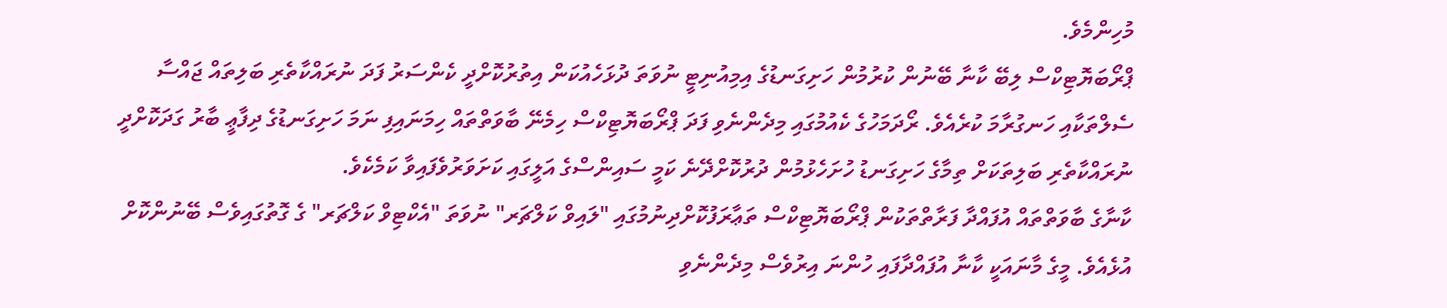މުހިންމެވެ.
ޕްރޯބަޔޮޓިކްސް ލިބޭ ކާނާ ބޭނުން ކުރުމުން ހަށިގަނޑުގެ އިމިއުނިޓީ ނުވަތަ ދުޅަހެއުކަން އިތުރުކޮށްދީ ކެންސަރު ފަދަ ނުރައްކާތެރި ބަލިތައް ޖައްސާ ސެލްތަކާއި ހަނގުރާމަ ކުރެއެވެ. ރޯދަމަހުގެ ކެއުމުގައި މިދެންނެވި ފަދަ ޕްރޯބަޔޮޓިކްސް ހިމެނޭ ބާވަތްތައް ހިމަނައިފި ނަމަ ހަށިގަނޑުގެ ދިފާޢީ ބާރު ގަދަކޮށްދީ ނުރައްކާތެރި ބަލިތަކަށް ތިމާގެ ހަށިގަނޑު ހުށަހެޅުމުން ދުރުކޮށްދޭނެ ކަމީ ސައިންސްގެ އަލީގައި ކަށަވަރުވެފައިވާ ކަމެކެވެ.
ކާނާގެ ބާވަތްތައް އުފައްދާ ފަރާތްތަކުން ޕްރޯބަޔޮޓިކްސް ތަޢާރަފުކޮށްދިނުމުގައި "ލައިވް ކަލްޗަރ" ނުވަތަ "އެކްޓިވް ކަލްޗަރ" ގެ ގޮތުގައިވެސް ބޭނުންކޮށް އުޅެއެވެ. މީގެ މާނައަކީ ކާނާ އުފައްދާފައި ހުންނަ އިރުވެސް މިދެންނެވި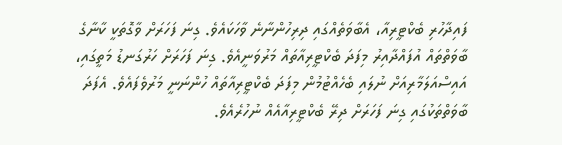ފައިދާހުރި ބެކްޓީރިއާ، އެބާވަތެއްގައި ދިރިހުންނާނެ ވާހަކައެވެ. ގިނަ ފަހަރަށް ވާގޮތަކީ ކާނާގެ ބާވަތްތައް އުފައްދާއިރު މިފަދަ ބެކްޓީރިއާތައް މަރުވަނީއެވެ. ގިނަ ފަހަރަށް ހަރުގަނޑު މަތީގައި، އައިސްއަލަމާރިއަށް ނުލައި ބެހެއްޓުމުން މިފަދަ ބެކްޓީރިއާތައް ހުންނަނީ މަރުވެފައެވެ. އެފަދަ ބާވަތްތަކުގައި ގިނަ ފަހަރަށް ދިރޭ ބެކްޓީރިއާއެއް ނުހުރެއެވެ.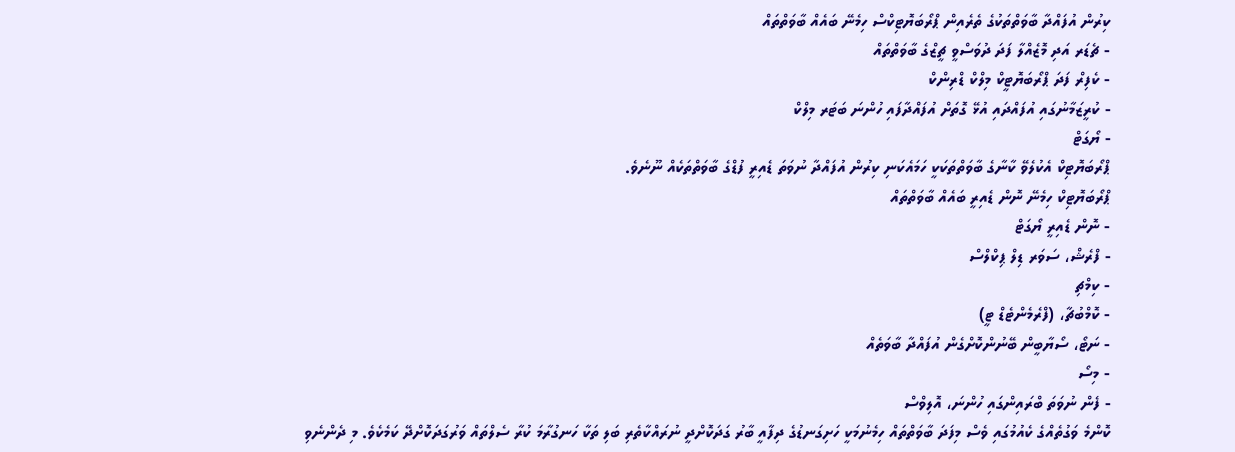ކިރުން އުފައްދާ ބާވަތްތަކުގެ ތެރެއިން ޕްރޯބަޔޮޓިކްސް ހިމެނޭ ބައެއް ބާވަތްތައް
- ޗެޑަރ އަދި މޮޒެއްލާ ފަދަ ދުވަސްވީ ޗީޒްގެ ބާވަތްތައް
- ކެފިރް ފަދަ ޕްރޯބަޔޮޓީކް މިލްކް ޑްރިންކް
- ކުރީޒަމާނުގައި އުފައްދައި އުޅޭ ގޮތަށް އުފައްދާފައި ހުންނަ ބަޓަރ މިލްކް
- ޔޯގަޓް
ޕްރޯބަޔޮޓިކް އެކުލެވޭ ކާނާގެ ބާވަތްތަކަކީ ހަމައެކަނި ކިރުން އުފައްދާ ނުވަތަ ޑެއިރީ ފުޑްގެ ބާވަތްތަކެއް ނޫނެވެ.
ޕްރޯބަޔޮޓިކް ހިމެނޭ ނޮން ޑެއިރީ ބައެއް ބާވަތްތައް
- ނޮން ޑެއިރީ ޔޯގަޓް
- ފްރެޝް، ސަވަރ ޑިލް ޕިކްލްސް
- ކިމްޗި
- ކޮމްބުޗާ، (ފްރެމެންޓެޑް ޓީ)
- ނަޓޯ، ސޯޔާބީން ބޭނުންކޮށްގެން އުފައްދާ ބާވަތެއް
- މިސޯ
- ފެން ނުވަތަ ބްރައިންގައި ހުންނަ، އޮލިވްސް
ކޮންމެ ވަގުތެއްގެ ކެއުމުގައި ވެސް މިފަދަ ބާވަތްތައް ހިމެނުމަކީ ހަށިގަނޑުގެ ދިފާއީ ބާރު ގަދަކޮށްދީ ނުރައްކާތެރި ބަލި ތަކާ ހަނގުރާމަ ކުރާ ސެލްތައް ވަރުގަދަކޮށްދޭ ކަމެކެވެ. މި ދެންނެވި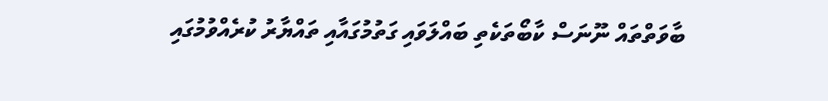ބާވަތްތައް ނޫނަސް ކާބޯތަކެތި ބައްލަވައި ގަތުމުގައާއި ތައްޔާރު ކުރެއްވުމުގައި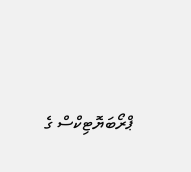ޕްރޯބަޔޮޓިކްސް ގެ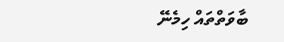ބާވަތްތައް ހިމެނޭ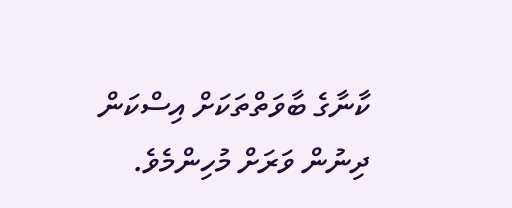ކާނާގެ ބާވަތްތަކަށް އިސްކަން ދިނުން ވަރަށް މުހިންމެވެ.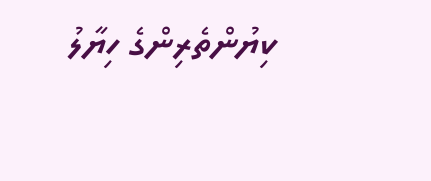ކިޔުންތެރިންގެ ހިޔާލު